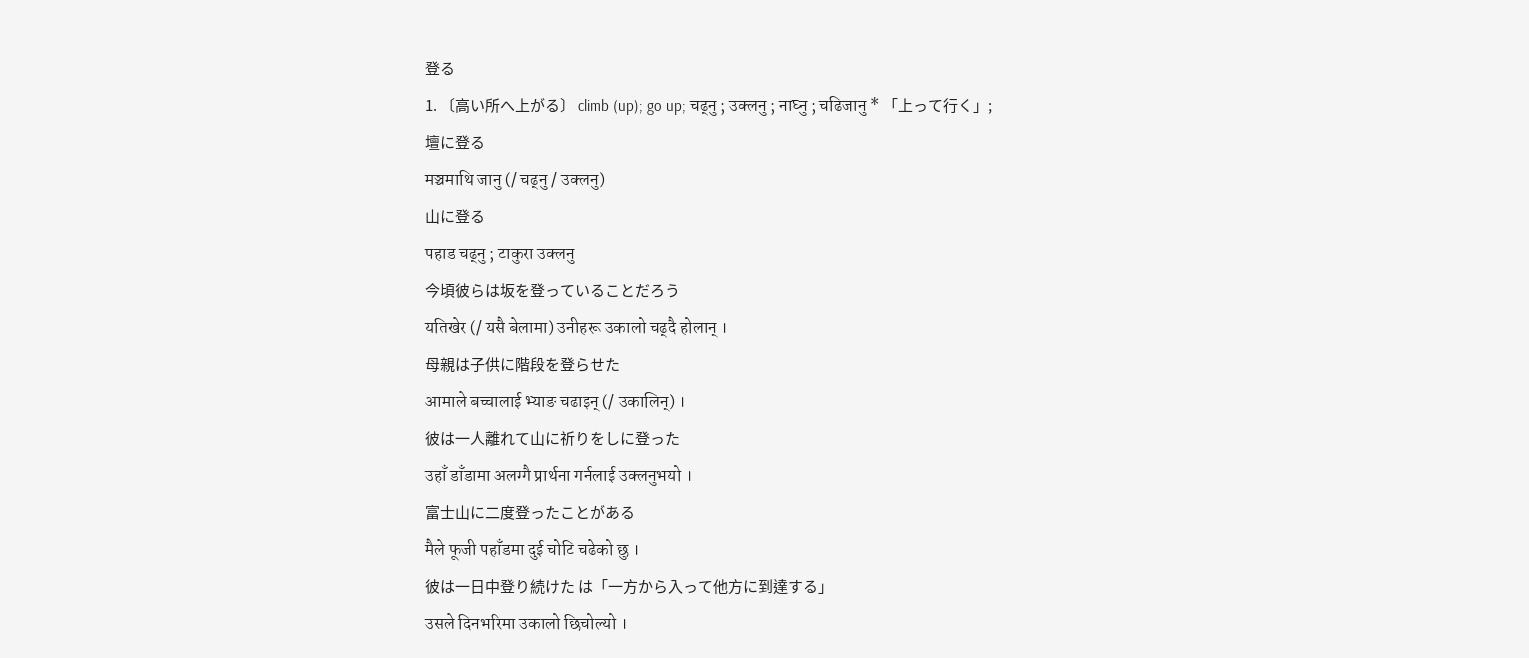登る
1. 〔高い所へ上がる〕 climb (up); go up; चढ्नु ; उक्लनु ; नाघ्नु ; चढिजानु * 「上って行く」;
壇に登る
मञ्चमाथि जानु (/ चढ्नु / उक्लनु)
山に登る
पहाड चढ्नु ; टाकुरा उक्लनु
今頃彼らは坂を登っていることだろう
यतिखेर (/ यसै बेलामा) उनीहरू उकालो चढ्दै होलान् ।
母親は子供に階段を登らせた
आमाले बच्चालाई भ्याङ चढाइन् (/ उकालिन्) ।
彼は一人離れて山に祈りをしに登った
उहाँ डाँडामा अलग्गै प्रार्थना गर्नलाई उक्लनुभयो ।
富士山に二度登ったことがある
मैले फूजी पहाँडमा दुई चोटि चढेको छु ।
彼は一日中登り続けた は「一方から入って他方に到達する」
उसले दिनभरिमा उकालो छिचोल्यो ।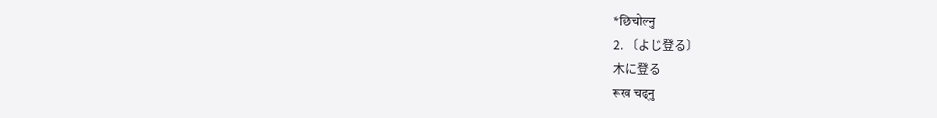*छिचोल्नु
2. 〔よじ登る〕
木に登る
रूख चढ्नु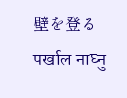壁を登る
पर्खाल नाघ्नु